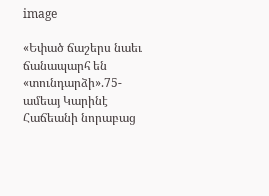image

«Եփած ճաշերս նաեւ ճանապարհ են «տունդարձի».75-ամեայ Կարինէ Հաճեանի նորաբաց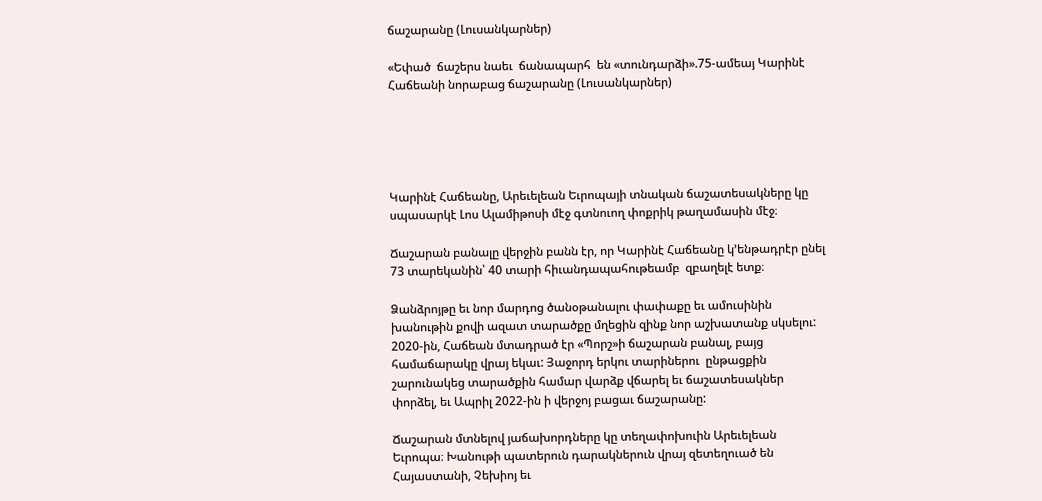ճաշարանը (Լուսանկարներ)

«Եփած  ճաշերս նաեւ  ճանապարհ  են «տունդարձի».75-ամեայ Կարինէ Հաճեանի նորաբաց ճաշարանը (Լուսանկարներ)





Կարինէ Հաճեանը, Արեւելեան Եւրոպայի տնական ճաշատեսակները կը սպասարկէ Լոս Ալամիթոսի մէջ գտնուող փոքրիկ թաղամասին մէջ։

Ճաշարան բանալը վերջին բանն էր, որ Կարինէ Հաճեանը կ՚ենթադրէր ընել 73 տարեկանին՝ 40 տարի հիւանդապահութեամբ  զբաղելէ ետք։

Ձանձրոյթը եւ նոր մարդոց ծանօթանալու փափաքը եւ ամուսինին խանութին քովի ազատ տարածքը մղեցին զինք նոր աշխատանք սկսելու: 2020-ին, Հաճեան մտադրած էր «Պորշ»ի ճաշարան բանալ, բայց համաճարակը վրայ եկաւ: Յաջորդ երկու տարիներու  ընթացքին շարունակեց տարածքին համար վարձք վճարել եւ ճաշատեսակներ փորձել, եւ Ապրիլ 2022-ին ի վերջոյ բացաւ ճաշարանը:

Ճաշարան մտնելով յաճախորդները կը տեղափոխուին Արեւելեան Եւրոպա։ Խանութի պատերուն դարակներուն վրայ զետեղուած են Հայաստանի, Չեխիոյ եւ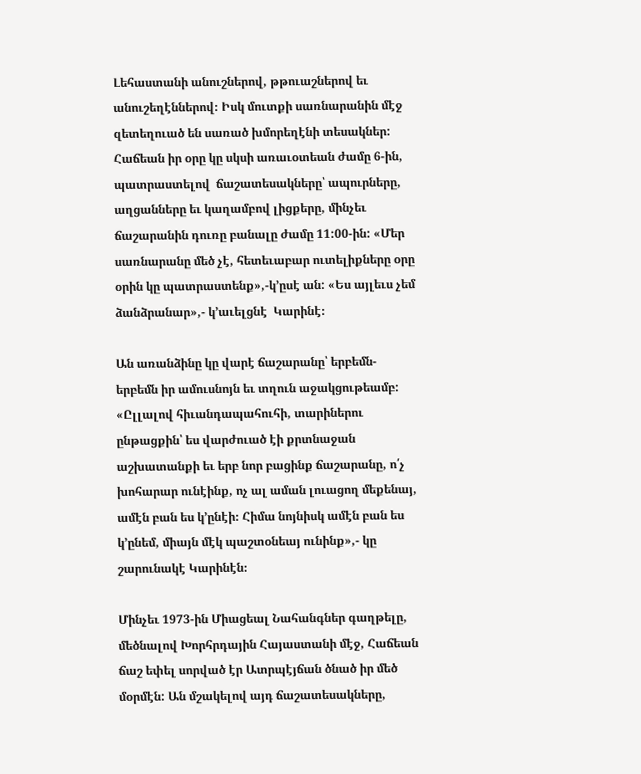Լեհաստանի անուշներով, թթուաշներով եւ անուշեղէններով։ Իսկ մուտքի սառնարանին մէջ զետեղուած են սառած խմորեղէնի տեսակներ: Հաճեան իր օրը կը սկսի առաւօտեան ժամը 6-ին, պատրաստելով  ճաշատեսակները՝ ապուրները, աղցանները եւ կաղամբով լիցքերը, մինչեւ ճաշարանին դուռը բանալը ժամը 11:00-ին: «Մեր սառնարանը մեծ չէ, հետեւաբար ուտելիքները օրը օրին կը պատրաստենք»,-կ՚ըսէ ան: «Ես այլեւս չեմ ձանձրանար»,- կ՚աւելցնէ  Կարինէ։

Ան առանձինը կը վարէ ճաշարանը՝ երբեմն-երբեմն իր ամուսնոյն եւ տղուն աջակցութեամբ: «Ըլլալով հիւանդապահուհի, տարիներու ընթացքին՝ ես վարժուած էի քրտնաջան աշխատանքի եւ երբ նոր բացինք ճաշարանը, ո՛չ խոհարար ունէինք, ոչ ալ աման լուացող մեքենայ, ամէն բան ես կ՚ընէի։ Հիմա նոյնիսկ ամէն բան ես կ՚ընեմ, միայն մէկ պաշտօնեայ ունինք»,- կը   շարունակէ Կարինէն։

Մինչեւ 1973-ին Միացեալ Նահանգներ գաղթելը, մեծնալով Խորհրդային Հայաստանի մէջ, Հաճեան ճաշ եփել սորված էր Ատրպէյճան ծնած իր մեծ մօրմէն: Ան մշակելով այդ ճաշատեսակները,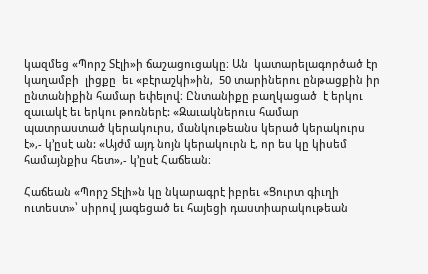կազմեց «Պորշ Տէլի»ի ճաշացուցակը։ Ան  կատարելագործած էր կաղամբի  լիցքը  եւ «բէրաշկի»ին,  50 տարիներու ընթացքին իր ընտանիքին համար եփելով։ Ընտանիքը բաղկացած  է երկու զաւակէ եւ երկու թոռներէ: «Զաւակներուս համար պատրաստած կերակուրս, մանկութեանս կերած կերակուրս է»,- կ՚ըսէ ան: «Այժմ այդ նոյն կերակուրն է, որ ես կը կիսեմ համայնքիս հետ»,- կ՚ըսէ Հաճեան։

Հաճեան «Պորշ Տէլի»ն կը նկարագրէ իբրեւ «Ցուրտ գիւղի ուտեստ»՝ սիրով յագեցած եւ հայեցի դաստիարակութեան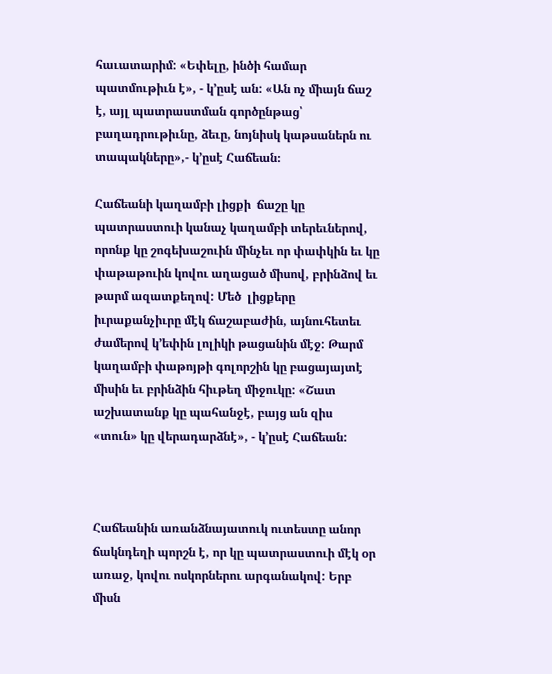հաւատարիմ: «Եփելը, ինծի համար պատմութիւն է», - կ՚ըսէ ան: «Ան ոչ միայն ճաշ է, այլ պատրաստման գործընթաց՝ բաղադրութիւնը, ձեւը, նոյնիսկ կաթսաներն ու տապակները»,- կ՚ըսէ Հաճեան։

Հաճեանի կաղամբի լիցքի  ճաշը կը պատրաստուի կանաչ կաղամբի տերեւներով, որոնք կը շոգեխաշուին մինչեւ որ փափկին եւ կը փաթաթուին կովու աղացած միսով, բրինձով եւ թարմ ազատքեղով: Մեծ  լիցքերը իւրաքանչիւրը մէկ ճաշաբաժին, այնուհետեւ ժամերով կ՚եփին լոլիկի թացանին մէջ: Թարմ կաղամբի փաթոյթի գոլորշին կը բացայայտէ միսին եւ բրինձին հիւթեղ միջուկը: «Շատ աշխատանք կը պահանջէ, բայց ան զիս «տուն» կը վերադարձնէ», - կ՚ըսէ Հաճեան:



Հաճեանին առանձնայատուկ ուտեստը անոր ճակնդեղի պորշն է, որ կը պատրաստուի մէկ օր առաջ, կովու ոսկորներու արգանակով: Երբ միսն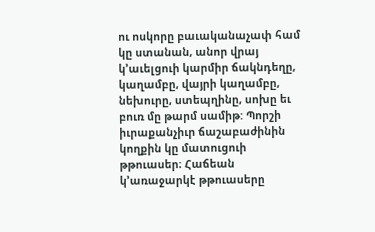ու ոսկորը բաւականաչափ համ կը ստանան, անոր վրայ կ՚աւելցուի կարմիր ճակնդեղը, կաղամբը, վայրի կաղամբը, նեխուրը, ստեպղինը, սոխը եւ բուռ մը թարմ սամիթ: Պորշի իւրաքանչիւր ճաշաբաժինին կողքին կը մատուցուի թթուասեր։ Հաճեան կ՚առաջարկէ թթուասերը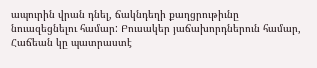ապուրին վրան դնել, ճակնդեղի քաղցրութիւնը նուազեցնելու համար: Բուսակեր յաճախորդներուն համար, Հաճեան կը պատրաստէ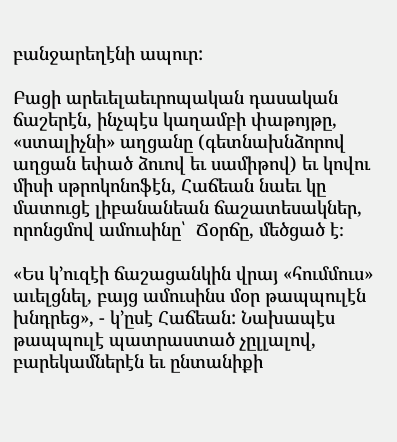բանջարեղէնի ապուր:

Բացի արեւելաեւրոպական դասական ճաշերէն, ինչպէս կաղամբի փաթոյթը, «ստալիչնի» աղցանը (գետնախնձորով աղցան եփած ձուով եւ սամիթով) եւ կովու միսի սթրոկոնոֆէն, Հաճեան նաեւ կը մատուցէ լիբանանեան ճաշատեսակներ, որոնցմով ամուսինը՝  Ճօրճը, մեծցած է։

«Ես կ՚ուզէի ճաշացանկին վրայ «հումմուս» աւելցնել, բայց ամուսինս մօր թապպուլէն խնդրեց», - կ՚ըսէ Հաճեան: Նախապէս թապպուլէ պատրաստած չըլլալով, բարեկամներէն եւ ընտանիքի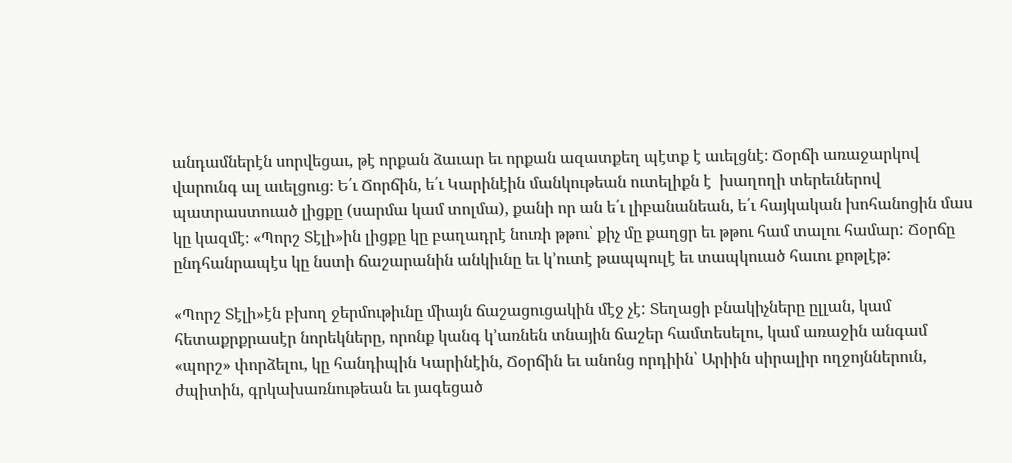անդամներէն սորվեցաւ, թէ որքան ձաւար եւ որքան ազատքեղ պէտք է աւելցնէ։ Ճօրճի առաջարկով վարունգ ալ աւելցուց։ Ե՛ւ Ճորճին, ե՛ւ Կարինէին մանկութեան ուտելիքն է  խաղողի տերեւներով պատրաստուած լիցքը (սարմա կամ տոլմա), քանի որ ան ե՛ւ լիբանանեան, ե՛ւ հայկական խոհանոցին մաս կը կազմէ։ «Պորշ Տէլի»ին լիցքը կը բաղադրէ նուռի թթու՝ քիչ մը քաղցր եւ թթու համ տալու համար: Ճօրճը ընդհանրապէս կը նստի ճաշարանին անկիւնը եւ կ՚ուտէ թապպուլէ եւ տապկուած հաւու քոթլէթ:

«Պորշ Տէլի»էն բխող ջերմութիւնը միայն ճաշացուցակին մէջ չէ: Տեղացի բնակիչները ըլլան, կամ հետաքրքրասէր նորեկները, որոնք կանգ կ՚առնեն տնային ճաշեր համտեսելու, կամ առաջին անգամ «պորշ» փորձելու, կը հանդիպին Կարինէին, Ճօրճին եւ անոնց որդիին՝ Արիին սիրալիր ողջոյններուն, ժպիտին, գրկախառնութեան եւ յագեցած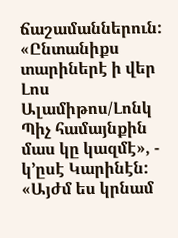ճաշամաններուն: «Ընտանիքս տարիներէ ի վեր Լոս Ալամիթոս/Լոնկ Պիչ համայնքին մաս կը կազմէ», - կ՚ըսէ Կարինէն: «Այժմ ես կրնամ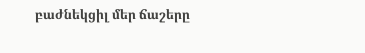բաժնեկցիլ մեր ճաշերը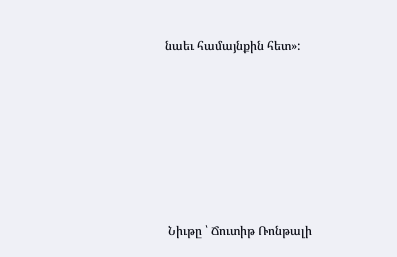նաեւ համայնքին հետ»:







 Նիւթը ՝ Ճուտիթ Ռոնթալի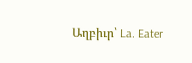Աղբիւր՝ La. Eater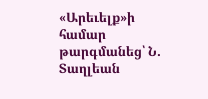«Արեւելք»ի համար թարգմանեց՝ Ն. Տաղլեան